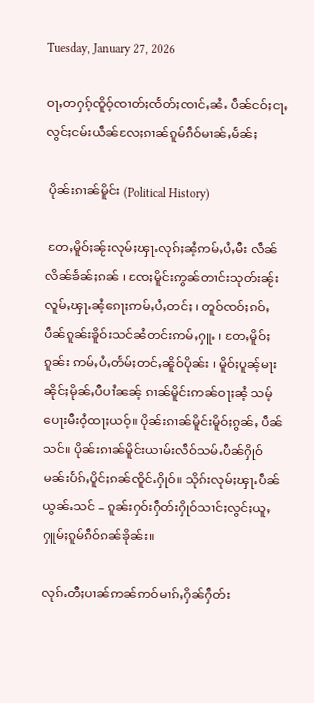Tuesday, January 27, 2026

ဝႃႇတႁၵ့်ၸိူဝ့်ၸၢတ်ႈၸႅတ်ႈၸၢင်ႇၼႆႉ ပဵၼ်ငဝ်ႈငႃႇလွင်ႈငမ်းယဵၼ်လႄႈၵၢၼ်ၵူမ်ၵဵဝ်မၢၼ်ႇမႅၼ်ႈ

 ပိုၼ်းၵၢၼ်မိူင်း (Political History)

 တႄႇမိူဝ်ႈၼႂ်းလုမ်ႈၾႃႉလုၵ်ႈၼႆ့ဢမ်ႇပႆႇမီး လဵၼ်လိၼ်ၶႅၼ်ႈၵၼ် ၊ ၸႄႈမိူင်းဢွၼ်တၢင်းသုတ်းၼႂ်းလူမ်ႇၾႃႉၼႆ့ၵေႃႈဢမ်ႇပႆႇတင်ႈ ၊ တူဝ်ၸဝ်ႈၵဝ်ႇပဵၼ်ၵူၼ်းၶိူဝ်းသင်ၼႆတင်းဢမ်ႇႁူႉ ၊ တႄႇမိူဝ်ႈၵူၼ်း ဢမ်ႇပႆႇတႅမ်ႈတင်ႇၼိူဝ်ပိုၼ်း ၊ မိူဝ်ႈပူၼ့်မႃး ၼိုင်ႈမိုၼ်ႇပီပၢႆၼၼ့် ၵၢၼ်မိူင်းဢၼ်ဝႃႈၼႆ့ သမ့်ပေႃးမီးဝႆ့ထႃႈယဝ့်။ ပိုၼ်းၵၢၼ်မိူင်းမိူဝ်ႈၵွၼ်ႇ ပဵၼ်သင်။ ပိုၼ်းၵၢၼ်မိူင်းယၢမ်းလဵဝ်သမ်ႉပဵၼ်ႁိုဝ် မၼ်းပႅၵ်ႇပိူင်ႈၵၼ်ၸိူင်ႉႁိုဝ်။ သိုၵ်းလုမ်ႈၾႃႉပဵၼ်ယွၼ်ႉသင် – ၵူၼ်းႁဝ်းႁဵတ်းႁိုဝ်သၢင်ႈလွင်ႈယူႇႁူမ်ႈၵူမ်ၵဵဝ်ၵၼ်ၶိုၼ်း။

လုၵ်ႉတီႈပၢၼ်ဢၼ်ဢဝ်မၢၵ်ႇႁိၼ်ႁဵတ်း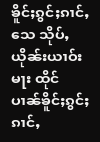ၶိူင်ႈၵွင်ႈၵၢင်ႇသေ သိုပ်ႇယိုၼ်းယၢဝ်းမႃး ထိုင် ပၢၼ်ၶိူင်ႈၵွင်ႈၵၢင်ႇ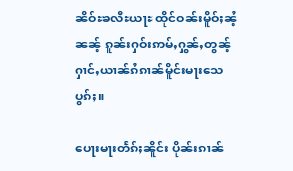ၼိဝ်ႊၶလီႊယႃႊ ထိုင်ဝၼ်းမိူဝ်ႈၼႆ့ၼၼ့် ၵူၼ်းႁဝ်းဢမ်ႇႁွၼ်ႇတွၼ့်ႁၢင်ႇယၢၼ်ၵႆၵၢၼ်မိူင်းမႃးသေပွၵ်ႈ။

ပေႃးမႃးတႅၵ်ႈၼိူင်း ပိုၼ်းၵၢၼ်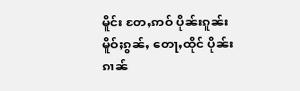မိူင်း တႄႇဢဝ် ပိုၼ်းၵူၼ်းမိူဝ်ႈၵွၼ်ႇ တေႃႇထိုင် ပိုၼ်းၵၢၼ်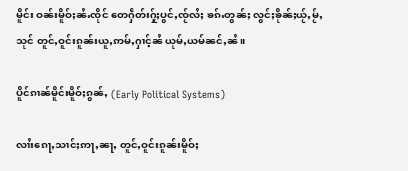မိူင်း ဝၼ်းမိူဝ်ႈၼႆႉၸိုင် တေႁဵတ်းႁႂ်ႈပွင်ႇၸႂ်လႆႈ ၶၵ်ႉတွၼ်ႈ လွင်ႈၶိုၼ်ႈယႂ်ႇမႂ်ႇသုင် တူင်ႇဝူင်းၵူၼ်းယူႇဢမ်ႇႁၢင့်ၼႆ ယုမ်ႇယမ်ၼင်ႇၼႆ။

ပိူင်ၵၢၼ်မိူင်းမိူဝ်ႈၵွၼ်ႇ (Early Political Systems)

လၢႆးၵေႃႇသၢင်ႈဢႃႇၼႃႇ တူင်ႇဝူင်းၵူၼ်းမိူဝ်ႈ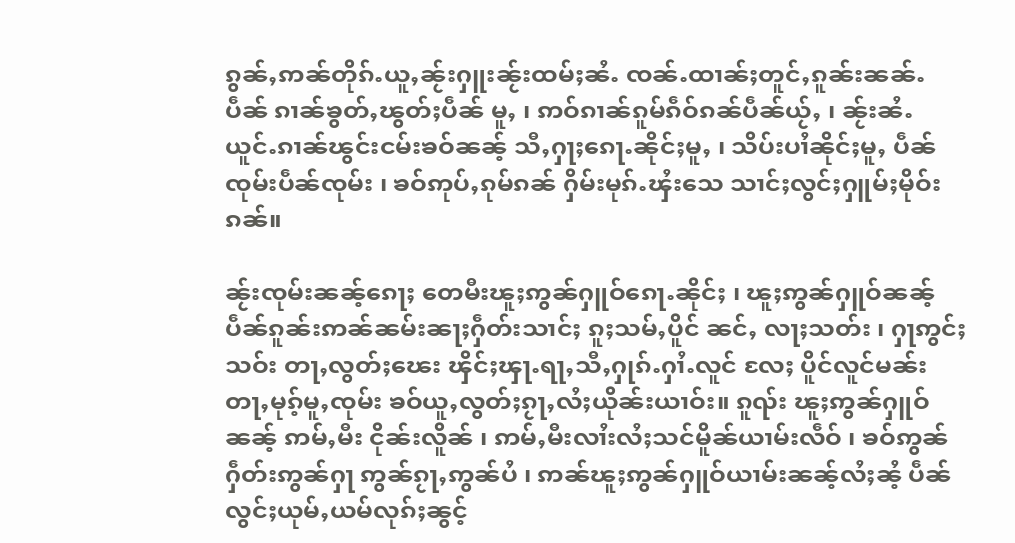ၵွၼ်ႇဢၼ်တိုၵ်ႉယူႇၼႂ်းႁူးၼႂ်းထမ်ႈၼႆႉ ၸၼ်ႉထၢၼ်ႈတူင်ႇၵူၼ်းၼၼ်ႉပဵၼ် ၵၢၼ်ၶွတ်ႇၽွတ်ႈပဵၼ် မူႇ ၊ ဢဝ်ၵၢၼ်ၵူမ်ၵဵဝ်ၵၼ်ပဵၼ်ယႂ်ႇ ၊ ၼႂ်းၼႆႉ ယူင်ႉၵၢၼ်ၽွင်းငမ်းၶဝ်ၼၼ့် သီႇႁႃႈၵေႃႉၼိုင်ႈမူႇ ၊ သိပ်းပၢႆၼိုင်ႈမူႇ ပဵၼ်ၸုမ်းပဵၼ်ၸုမ်း ၊ ၶဝ်ဢုပ်ႇၵုမ်ၵၼ် ႁိမ်းမုၵ်ႉၾႆးသေ သၢင်ႈလွင်ႈႁူမ်ႈမိုဝ်းၵၼ်။

ၼႂ်းၸုမ်းၼၼ့်ၵေႃႈ တေမီးၽူႈဢွၼ်ႁူဝ်ၵေႃႉၼိုင်ႈ ၊ ၽူႈဢွၼ်ႁူဝ်ၼၼ့် ပဵၼ်ၵူၼ်းဢၼ်ၼမ်းၼႃႈႁဵတ်းသၢင်ႈ ၵူႈသမ်ႇပိူင် ၼင်ႇ လႃႈသတ်း ၊ ႁႃဢွင်ႈသဝ်း တႃႇလွတ်ႈၽေး ၾိင်ႈၾႃႉရႃႇသီႇႁုၵ်ႉႁၢႆႉလူင် လႄႈ ပိူင်လူင်မၼ်း တႃႇမုၵ့်မူႇၸုမ်း ၶဝ်ယူႇလွတ်ႈၵႂႃႇလႆႈယိုၼ်းယၢဝ်း။ ၵူၺ်း ၽူႈဢွၼ်ႁူဝ်ၼၼ့် ဢမ်ႇမီး ငိုၼ်းလိူၼ် ၊ ဢမ်ႇမီးလၢႆးလႆႈသင်မိူၼ်ယၢမ်းလဵဝ် ၊ ၶဝ်ဢွၼ်ႁဵတ်းဢွၼ်ႁႃ ဢွၼ်ၵႂႃႇဢွၼ်ပႆ ၊ ဢၼ်ၽူႈဢွၼ်ႁူဝ်ယၢမ်းၼၼ့်လႆႈၼႆ့ ပဵၼ်လွင်ႈယုမ်ႇယမ်လုၵ်ႈၼွင့်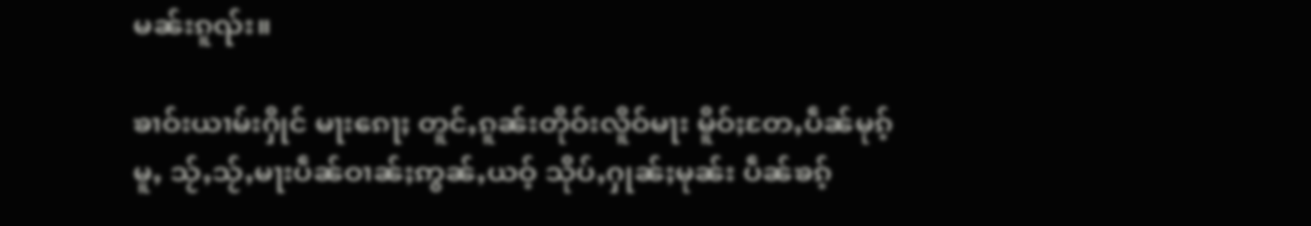မၼ်းၵူၺ်း။

ၶၢဝ်းယၢမ်းႁိုင် မႃးၵေႃႈ တူင်ႇၵူၼ်းတိုဝ်းလိူဝ်မႃး မိူဝ်ႈတႄႇပဵၼ်မုၵ့်မူႇ သႂ်ႇသႂ်ႇမႃးပဵၼ်ဝၢၼ်ႈဢွၼ်ႇယဝ့် သိုပ်ႇႁုၼ်ႈမုၼ်း ပဵၼ်ၶၵ့်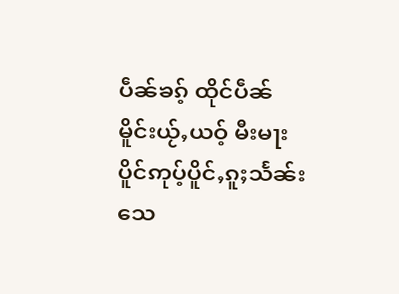ပဵၼ်ၶၵ့် ထိုင်ပဵၼ်မိူင်းယႂ်ႇယဝ့် မီးမႃး ပိူင်ဢုပ့်ပိူင်ႇၵူႈသႅၼ်းသေ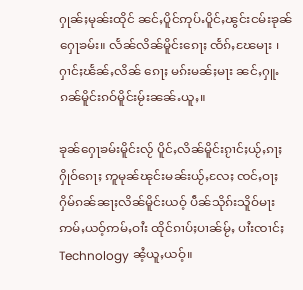ႁုၼ်ႈမုၼ်းထိုင် ၼင်ႇပိူင်ဢုပ်ႉပိူင်ႇၽွင်းငမ်းၶုၼ်ႁေႃၶမ်း။ လႅၼ်လိၼ်မိူင်းၵေႃႈ ၸႅၵ်ႇၽႄမႃး ၊ ႁၢင်ႈၽႅၼ်ႇလိၼ် ၵေႃႈ မၵ်းမၼ်ႈမႃး ၼင်ႇႁူႉၵၼ်မိူင်းၵဝ်မိူင်းမႂ်းၼၼ်ႉယူႇ။

ၶုၼ်ႁေႃၶမ်းမိူင်းလႂ် ပိူင်ႇလိၼ်မိူင်းၵႂၢင်ႈယႂ်ႇၵႃႈႁိုဝ်ၵေႃႈ ဢူမုၼ်ၽုင်းမၼ်းယႂ်ႇလႄႈ ၸင်ႇဝႃႈ ႁိမ်ၵၼ်ၼႃႈလိၼ်မိူင်းယဝ့် ပဵၼ်သိုၵ်းသိူဝ်မႃး ဢမ်ႇယဝ့်ဢမ်ႇဝၢႆး ထိုင်ၵၢပ်ႈပၢၼ်မႂ်ႇ ပၢႆးၸၢင်ႈ  Technology ၼႆ့ယူႇယဝ့်။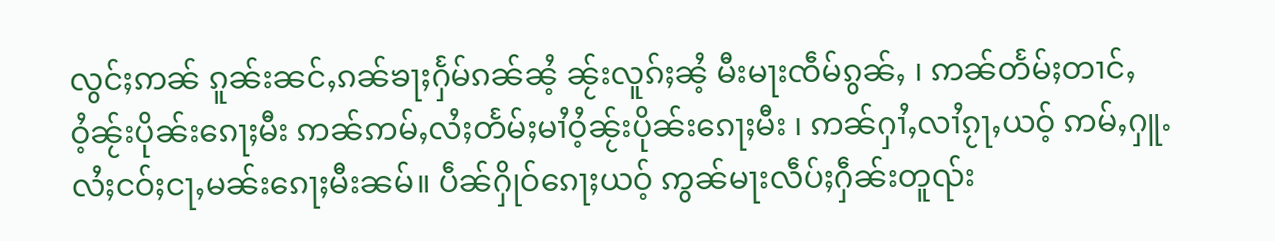လွင်ႈဢၼ် ၵူၼ်းၼင်ႇၵၼ်ၶႃႈႁႅမ်ၵၼ်ၼႆ့ ၼႂ်းလူၵ်ႈၼႆ့ မီးမႃးၸဵမ်ၵွၼ်ႇ ၊ ဢၼ်တႅမ်ႈတၢင်ႇဝႆ့ၼႂ်းပိုၼ်းၵေႃႈမီး ဢၼ်ဢမ်ႇလႆႈတႅမ်ႈမၢႆဝႆ့ၼႂ်းပိုၼ်းၵေႃႈမီး ၊ ဢၼ်ႁၢႆႇလၢႆၵႂႃႇယဝ့် ဢမ်ႇႁူႉလႆႈငဝ်ႈငႃႇမၼ်းၵေႃႈမီးၼမ်။ ပဵၼ်ႁိုဝ်ၵေႃႈယဝ့် ဢွၼ်မႃးလဵပ်ႈႁဵၼ်းတူၺ်း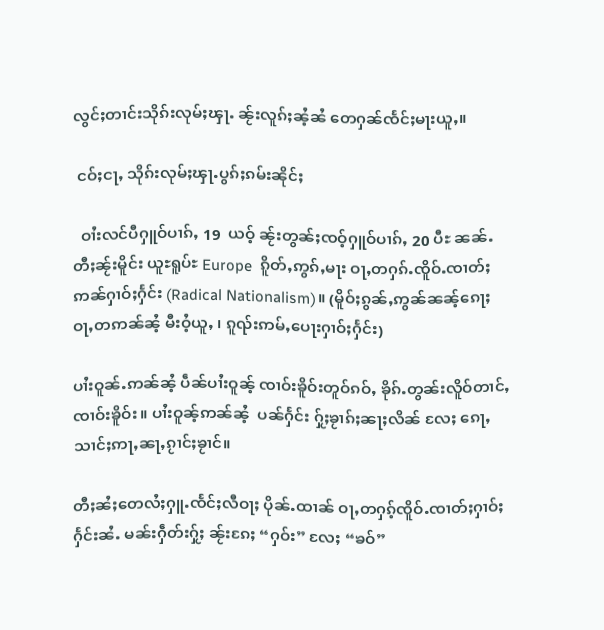လွင်ႈတၢင်းသိုၵ်းလုမ်ႈၾႃႉ ၼႂ်းလူၵ်ႈၼႆ့ၼႆ တေႁၼ်ၸႅင်ႈမႃးယူႇ။

 ငဝ်ႈငႃႇ သိုၵ်းလုမ်ႈၾႃႉပွၵ်ႈၵမ်းၼိုင်ႈ

  ဝၢႆးလင်ပီႁူဝ်ပၢၵ်ႇ 19  ယဝ့် ၼႂ်းတွၼ်ႈၸဝ့်ႁူဝ်ပၢၵ်ႇ 20 ပီႊ ၼၼ်ႉ  တီႈၼႂ်းမိူင်း ယူႊရူပ်ႊ Europe  ၵိူတ်ႇဢွၵ်ႇမႃး ဝႃႇတႁၵ်ႉၸိူဝ်ႉၸၢတ်ႈဢၼ်ႁၢဝ်ႈႁႅင်း (Radical Nationalism)။ (မိူဝ်ႈၵွၼ်ႇဢွၼ်ၼၼ့်ၵေႃႈ ဝႃႇတဢၼ်ၼႆ့ မီးဝႆ့ယူႇ ၊ ၵူၺ်းဢမ်ႇပေႃးႁၢဝ်ႈႁႅင်း)

ပၢႆးဝူၼ်ႉဢၼ်ၼႆ့ ပဵၼ်ပၢႆးဝူၼ့် ၸၢဝ်းၶိူဝ်းတူဝ်ၵဝ်ႇ ၶိုၵ်ႉတွၼ်းလိူဝ်တၢင်ႇၸၢဝ်းၶိူဝ်း။ ပၢႆးဝူၼ့်ဢၼ်ၼႆ့  ပၼ်ႁႅင်း ႁႂ်ႈၶႂၢၵ်ႈၼႃႈလိၼ် လႄႈ ၵေႃႇသၢင်ႈဢႃႇၼႃႇၵႂၢင်ႈၶႂၢင်။

တီႈၼႆႈတေလႆႈႁူႉၸႅင်ႈလီဝႃႈ ပိုၼ်ႉထၢၼ် ဝႃႇတႁၵ့်ၸိူဝ်ႉၸၢတ်ႈႁၢဝ်ႈႁႅင်းၼႆႉ မၼ်းႁဵတ်းႁႂ်ႈ ၼႂ်းၵႄႈ “ႁဝ်း” လႄႈ “ၶဝ်”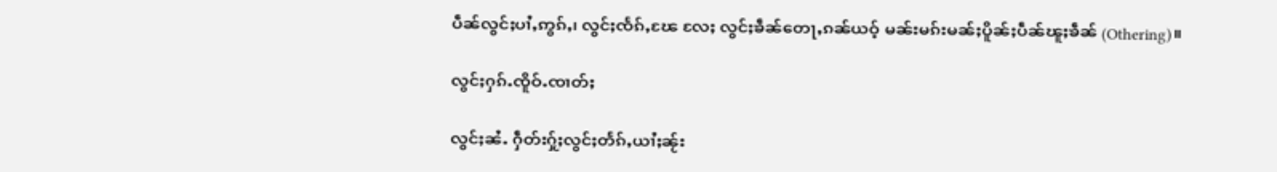ပဵၼ်လွင်ႈပၢႆႇဢွၵ်ႇ၊ လွင်ႈၸႅၵ်ႇၽႄ လႄႈ လွင်ႈၶဵၼ်တေႃႇၵၼ်ယဝ့် မၼ်းမၵ်းမၼ်ႈပိူၼ်ႈပဵၼ်ၽူႈၶဵၼ် (Othering)။

လွင်ႈႁၵ်ႉၸိူဝ်ႉၸၢတ်ႈ

လွင်ႈၼႆႉ ႁဵတ်းႁႂ်ႈလွင်ႈတႅၵ်ႇယၢႆႈၼႂ်း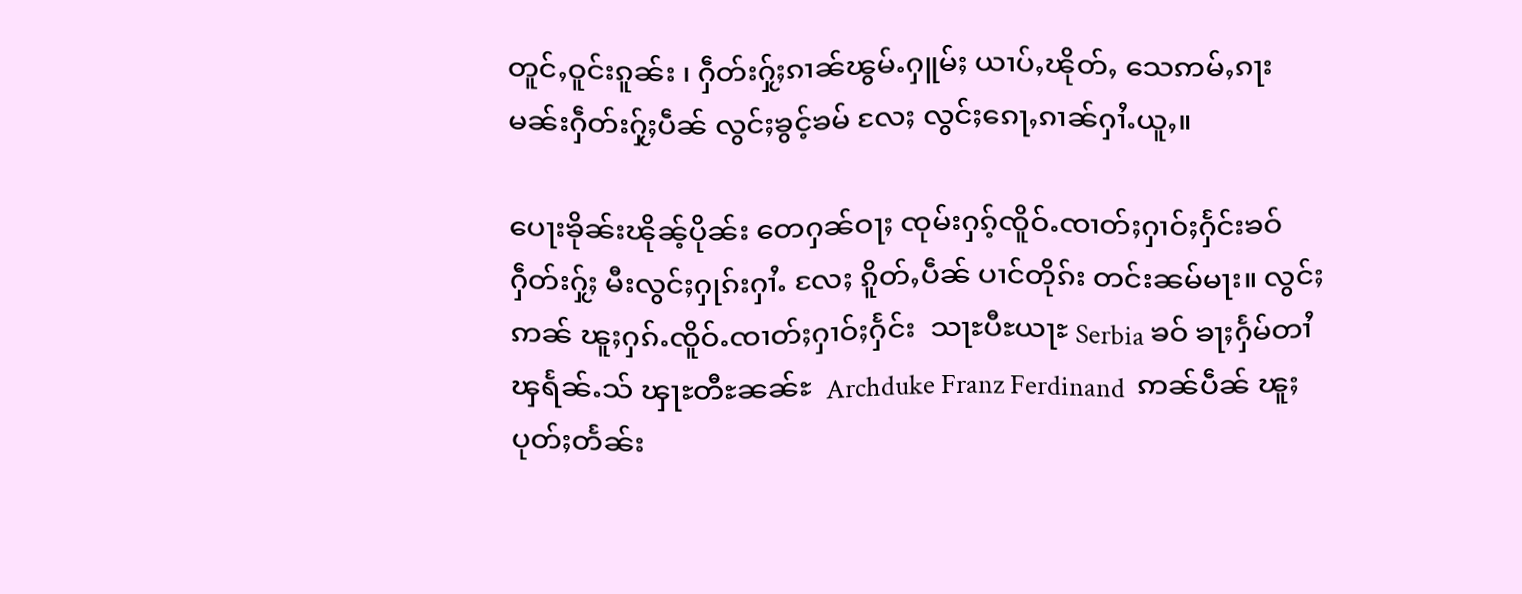တူင်ႇဝူင်းၵူၼ်း ၊ ႁဵတ်းႁႂ်ႈၵၢၼ်ၽွမ်ႉႁူမ်ႈ ယၢပ်ႇၽိုတ်ႇ သေဢမ်ႇၵႃး မၼ်းႁဵတ်းႁႂ်ႈပဵၼ် လွင်ႈၶွင့်ၶမ် လႄႈ လွင်ႈၵေႃႇၵၢၼ်ႁၢႆႉယူႇ။

ပေႃးၶိုၼ်းၽိုၼ့်ပိုၼ်း တေႁၼ်ဝႃႈ ၸုမ်းႁၵ့်ၸိူဝ်ႉၸၢတ်ႈႁၢဝ်ႈႁႅင်းၶဝ် ႁဵတ်းႁႂ်ႈ မီးလွင်ႈႁုၵ်းႁၢႆႉ လႄႈ ၵိူတ်ႇပဵၼ် ပၢင်တိုၵ်း တင်းၼမ်မႃး။ လွင်ႈဢၼ် ၽူႈႁၵ်ႉၸိူဝ်ႉၸၢတ်ႈႁၢဝ်ႈႁႅင်း  သႃႊပီႊယႃႊ Serbia ၶဝ် ၶႃႈႁႅမ်တၢႆ ၾရႅၼ်ႉသ် ၾႃႊတီႊၼၼ်ႊ  Archduke Franz Ferdinand  ဢၼ်ပဵၼ် ၽူႈပုတ်ႈတႅၼ်း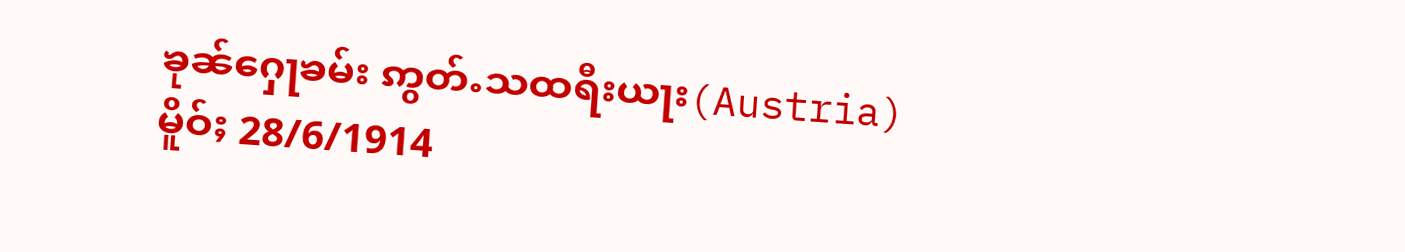ၶုၼ်ႁေႃၶမ်း ဢွတ်ႉသထရီးယႃး(Austria) မိူဝ်ႈ 28/6/1914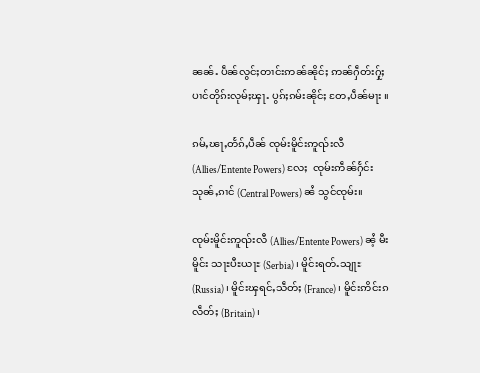ၼၼ်ႉ ပဵၼ်လွင်ႈတၢင်းဢၼ်ၼိုင်ႈ ဢၼ်ႁဵတ်းႁႂ်ႈ ပၢင်တိုၵ်းလုမ်ႈၾႃႉ ပွၵ်ႈၵမ်းၼိုင်ႈ တႄႇပဵၼ်မႃး ။

ၵမ်ႇၽႃႇတႅၵ်ႇပဵၼ် ၸုမ်းမိူင်းဢူၺ်းလီ (Allies/Entente Powers) လႄႈ  ၸုမ်းဢဵၼ်ႁႅင်းသုၼ်ႇၵၢင် (Central Powers) ၼႆ သွင်ၸုမ်း။

ၸုမ်းမိူင်းဢူၺ်းလီ (Allies/Entente Powers) ၼႆ့ မီးမိူင်း သႃႊပီႊယႃႊ (Serbia) ၊ မိူင်းရတ်ႉသျႃႊ (Russia) ၊ မိူင်းၾရင်ႇသဵတ်ႈ (France) ၊ မိူင်းဢိင်းၵလဵတ်ႈ (Britain) ၊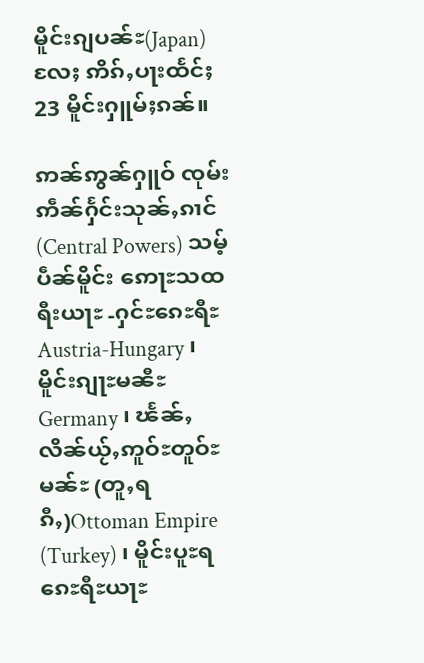မိူင်းၵျပၼ်ႊ(Japan) လႄႈ ဢိၵ်ႇပႃးထႅင်ႈ 23 မိူင်းႁူမ်ႈၵၼ်။

ဢၼ်ဢွၼ်ႁူဝ် ၸုမ်းဢဵၼ်ႁႅင်းသုၼ်ႇၵၢင် (Central Powers) သမ့်ပဵၼ်မိူင်း ဢေႃႊသထရီးယႃႊ -ႁင်ႊၵေႊရီႊ Austria-Hungary ၊ မိူင်းၵျႃႊမၼီႊ Germany ၊ ၽႅၼ်ႇလိၼ်ယႂ်ႇဢူဝ်ႊတူဝ်ႊမၼ်ႊ (တူႇရၵီႇ)Ottoman Empire (Turkey) ၊ မိူင်းပူႊရၵေႊရီႊယႃႊ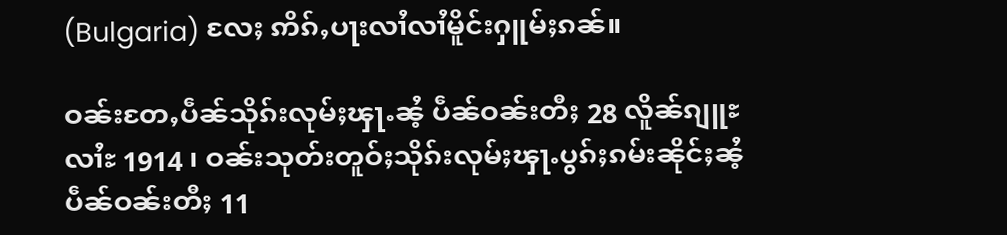(Bulgaria) လႄႈ ဢိၵ်ႇပႃးလၢႆလၢႆမိူင်းႁူမ်ႈၵၼ်။

ဝၼ်းတႄႇပဵၼ်သိုၵ်းလုမ်ႈၾႃႉၼႆ့ ပဵၼ်ဝၼ်းတီႈ 28 လိူၼ်ၵျူႊလၢႆႊ 1914 ၊ ဝၼ်းသုတ်းတူဝ်ႈသိုၵ်းလုမ်ႈၾႃႉပွၵ်ႈၵမ်းၼိုင်ႈၼႆ့ ပဵၼ်ဝၼ်းတီႈ 11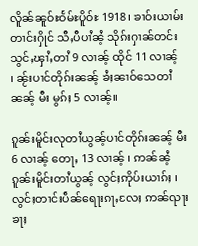လိူၼ်ၼူဝ်ႊဝႅမ်ႊပိူဝ်ႊ 1918 ၊ ၶၢဝ်းယၢမ်းတၢင်းႁိုင် သီႇပီပၢႆၼႆ့ သိုၵ်းႁၢၼ်တင်းသွင်ႇၾၢႆႇတၢႆ 9 လၢၼ့် ထိုင် 11 လၢၼ့် ၊ ၼႂ်းပၢင်တိုၵ်းၼၼ့် ၶႆႈၼၢဝ်သေတၢႆၼၼ့် မီး မွၵ်ႈ 5 လၢၼ့်။

ၵူၼ်းမိူင်းလုတၢႆယွၼ့်ပၢင်တိုၵ်းၼၼ့် မီး 6 လၢၼ့် တေႃႇ 13 လၢၼ့် ၊ ဢၼ်ၼႆ့ၵူၼ်းမိူင်းတၢႆယွၼ့် လွင်ႈဢိုပ်းယၢၵ်ႈ ၊ လွင်ႈတၢင်းပဵၼ်ရေႃးၵႃႇလႄႈ ဢၼ်ၺႃး ၶႃႈ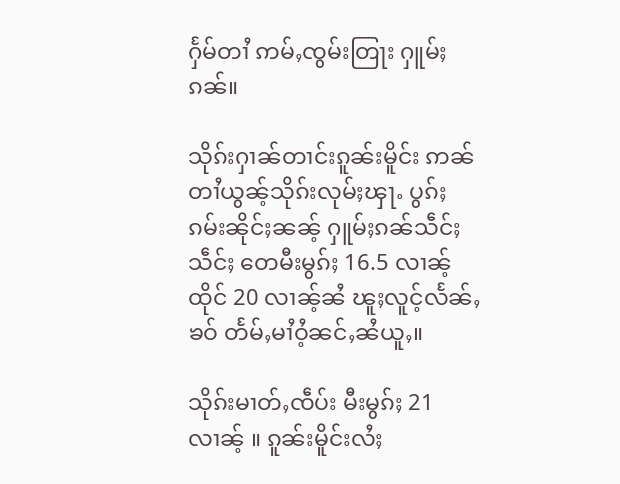ႁႅမ်တၢႆ ဢမ်ႇၸွမ်းတြႃး ႁူမ်ႈၵၼ်။

သိုၵ်းႁၢၼ်တၢင်းၵူၼ်းမိူင်း ဢၼ်တၢႆယွၼ့်သိုၵ်းလုမ်ႈၾႃႉ ပွၵ်ႈၵမ်းၼိုင်ႈၼၼ့် ႁူမ်ႈၵၼ်သဵင်ႈသဵင်ႈ တေမီးမွၵ်ႈ 16.5 လၢၼ့် ထိုင် 20 လၢၼ့်ၼႆ ၽူႈလူင့်လႅၼ်ႇၶဝ် တႅမ်ႇမၢႆဝႆ့ၼင်ႇၼႆယူႇ။

သိုၵ်းမၢတ်ႇၸဵပ်း မီးမွၵ်ႈ 21 လၢၼ့် ။ ၵူၼ်းမိူင်းလႆႈ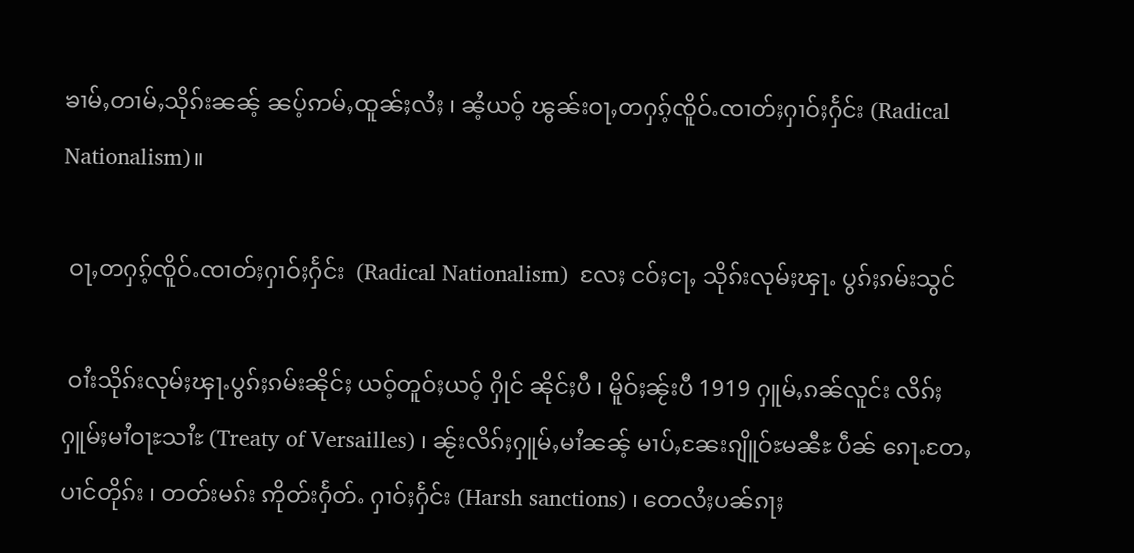ၶၢမ်ႇတၢမ်ႇသိုၵ်းၼၼ့် ၼပ့်ဢမ်ႇထူၼ်ႈလႆႈ ၊ ၼႆ့ယဝ့် ၽွၼ်းဝႃႇတႁၵ့်ၸိူဝ်ႉၸၢတ်ႈႁၢဝ်ႈႁႅင်း (Radical Nationalism)။

 ဝႃႇတႁၵ့်ၸိူဝ်ႉၸၢတ်ႈႁၢဝ်ႈႁႅင်း  (Radical Nationalism)  လႄႈ ငဝ်ႈငႃႇ သိုၵ်းလုမ်ႈၾႃႉ ပွၵ်ႈၵမ်းသွင်

 ဝၢႆးသိုၵ်းလုမ်ႈၾႃႉပွၵ်ႈၵမ်းၼိုင်ႈ ယဝ့်တူဝ်ႈယဝ့် ႁိုင် ၼိုင်ႈပီ ၊ မိူဝ်ႈၼႂ်းပီ 1919 ႁူမ်ႇၵၼ်လူင်း လိၵ်ႈႁူမ်ႈမၢႆဝႃႊသၢႆႊ (Treaty of Versailles) ၊ ၼႂ်းလိၵ်ႈႁူမ်ႇမၢႆၼၼ့် မၢပ်ႇၼႄးၵျိူဝ်ႊမၼီႊ ပဵၼ် ၵေႃႉတႄႇပၢင်တိုၵ်း ၊ တတ်းမၵ်း ဢိုတ်းႁႅတ်ႉ ႁၢဝ်ႈႁႅင်း (Harsh sanctions) ၊ တေလႆႈပၼ်ၵႃႈ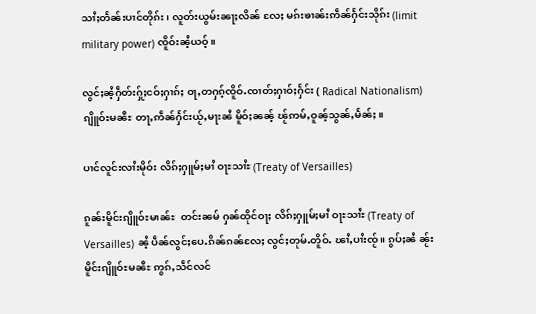သၢႆႈတႅၼ်းပၢင်တိုၵ်း ၊ လူတ်းယွမ်းၼႃႈလိၼ် လႄႈ မၵ်းၶၢၼ်းဢဵၼ်ႁႅင်းသိုၵ်း (limit military power) ၸိူဝ်းၼႆ့ယဝ့်။

လွင်ႈၼႆ့ႁဵတ်းႁႂ်ႈငဝ်ႈႁၢၵ်ႈ ဝႃႇတႁၵ့်ၸိူဝ်ႉၸၢတ်ႈႁၢဝ်ႈႁႅင်း ( Radical Nationalism)  ၵျိူဝ်ႊမၼီႊ တႃႇဢဵၼ်ႁႅင်းယႂ်ႇမႃးၼႆ မိူဝ်ႈၼၼ့် ၽႂ်ဢမ်ႇဝူၼ့်သွၼ်ႇမႅၼ်ႈ။

ပၢင်လူင်းလၢႆးမိုဝ်း လိၵ်ႈႁူမ်ႈမၢႆ ဝႃႊသၢႆႊ (Treaty of Versailles)

ၵူၼ်းမိူင်းၵျိူဝ်ႊမၢၼ်ႊ  တင်းၼမ် ႁၼ်ထိုင်ဝႃႈ လိၵ်ႈႁူမ်ႈမၢႆ ဝႃႊသၢႆႊ (Treaty of Versailles) ၼႆ့ ပဵၼ်လွင်ႈပေႉၵိၼ်ၵၼ်လႄႈ လွင်ႈတုမ်ႉတိူဝ်ႉ ၽၢႆႇပၢႆးၸႂ်။ ၵွပ်ႈၼႆ ၼႂ်းမိူင်းၵျိူဝ်ႊမၼီႊ ဢွၵ်ႇသဵင်လင်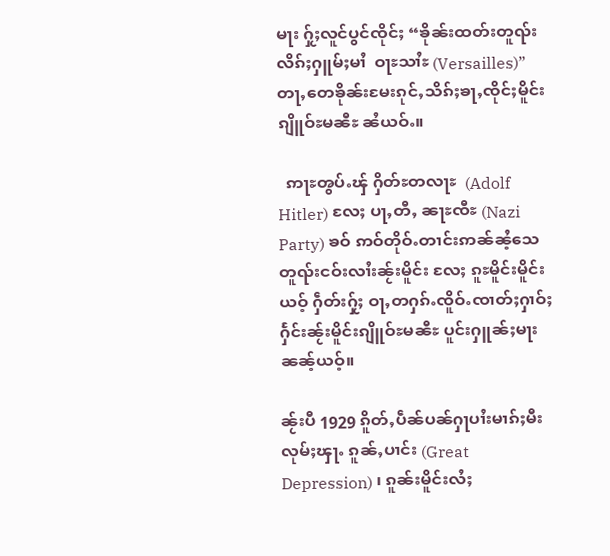မႃး ႁႂ်ႈလူင်ပွင်ၸိုင်ႈ “ၶိုၼ်းထတ်းတူၺ်း လိၵ်ႈႁူမ်ႈမၢႆ  ဝႃႊသၢႆႊ (Versailles)” တႃႇတေၶိုၼ်းမႄးၵုင်ႇသိၵ်ႈၶႃႇၸိုင်ႈမိူင်းၵျိူဝ်ႊမၼီႊ ၼႆယဝ်ႉ။

  ဢႃႊၻွပ်ႉၾ် ႁိတ်ႊတလႃႊ  (Adolf Hitler) လႄႈ ပႃႇတီႇ ၼႃႊၸီႊ (Nazi Party) ၶဝ် ဢဝ်တိုဝ်ႉတၢင်းဢၼ်ၼႆ့သေ တူၺ်းငဝ်းလၢႆးၼႂ်းမိူင်း လႄႈ ၵူႊမိူင်းမိူင်းယဝ့် ႁဵတ်းႁႂ်ႈ ဝႃႇတႁၵ်ႉၸိူဝ်ႉၸၢတ်ႈႁၢဝ်ႈႁႅင်းၼႂ်းမိူင်းၵျိူဝ်ႊမၼီႊ ပူင်းႁူၼ်ႈမႃးၼၼ့်ယဝ့်။

ၼႂ်းပီ 1929 ၵိူတ်ႇပဵၼ်ပၼ်ႁႃပၢႆးမၢၵ်ႈမီးလုမ်ႈၾႃႉ ၵူၼ်ႇပၢင်း (Great Depression) ၊ ၵူၼ်းမိူင်းလႆႈ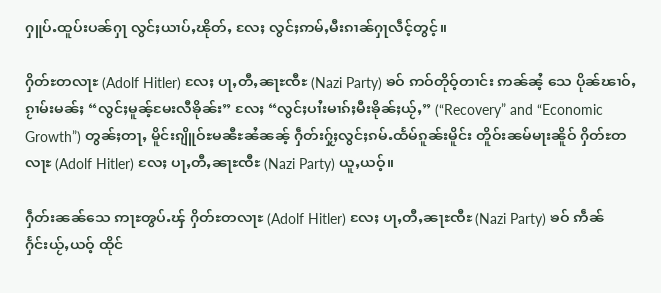ႁူပ်ႉထူပ်းပၼ်ႁႃ လွင်ႈယၢပ်ႇၽိုတ်ႇ လႄႈ လွင်ႈဢမ်ႇမီးၵၢၼ်ႁႃလဵင့်တွင့်။

ႁိတ်ႊတလႃႊ (Adolf Hitler) လႄႈ ပႃႇတီႇၼႃႊၸီႊ (Nazi Party) ၶဝ် ဢဝ်တိုဝ့်တၢင်း ဢၼ်ၼႆ့ သေ ပိုၼ်ၽၢဝ်ႇၵႂၢမ်းမၼ်ႈ “လွင်ႈမူၼ့်မႄးလီၶိုၼ်း” လႄႈ “လွင်ႈပၢႆးမၢၵ်ႈမီးၶိုၼ်ႈယႂ်ႇ” (“Recovery” and “Economic Growth”) တွၼ်ႈတႃႇ မိူင်းၵျိူဝ်ႊမၼီႊၼႆၼၼ့် ႁဵတ်းႁႂ်ႈလွင်ႈၵမ်ႉထႅမ်ၵူၼ်းမိူင်း တိူဝ်းၼမ်မႃးၼိူဝ် ႁိတ်ႊတလႃႊ (Adolf Hitler) လႄႈ ပႃႇတီႇၼႃႊၸီႊ (Nazi Party) ယူႇယဝ့်။

ႁဵတ်းၼၼ်သေ ဢႃႊၻွပ်ႉၾ် ႁိတ်ႊတလႃႊ (Adolf Hitler) လႄႈ ပႃႇတီႇၼႃႊၸီႊ (Nazi Party) ၶဝ် ဢဵၼ်ႁႅင်းယႂ်ႇယဝ့် ထိုင်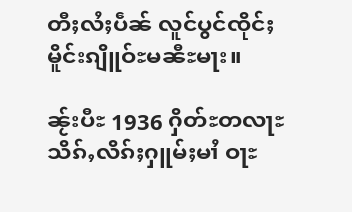တီႈလႆႈပဵၼ် လူင်ပွင်ၸိုင်ႈ မိူင်းၵျိူဝ်ႊမၼီႊမႃး။

ၼႂ်းပီႊ 1936 ႁိတ်ႊတလႃႊ သိၵ်ႇလိၵ်ႈႁူမ်ႈမၢႆ ဝႃႊ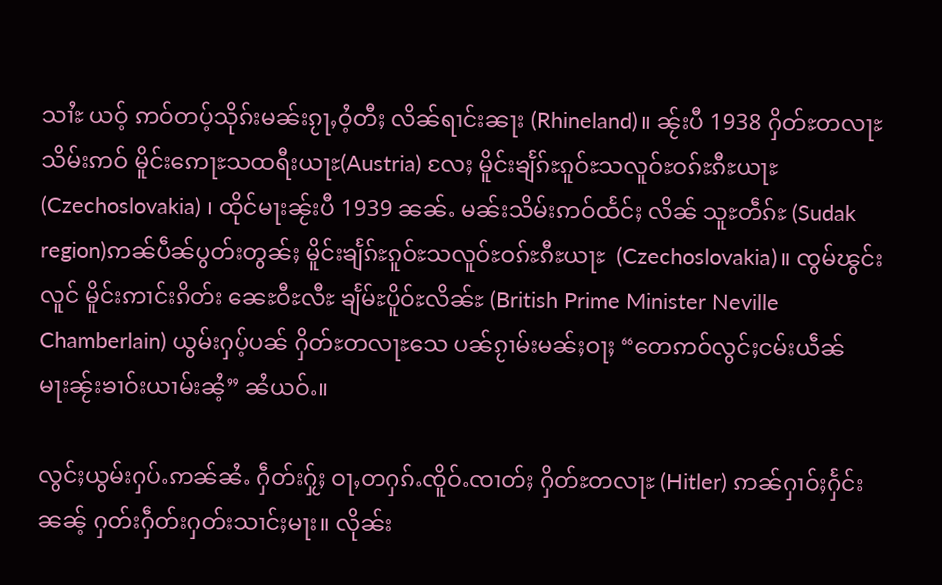သၢႆႊ ယဝ့် ဢဝ်တပ့်သိုၵ်းမၼ်းၵႂႃႇဝႆ့တီႈ လိၼ်ရၢင်းၼႃး (Rhineland)။ ၼႂ်းပီ 1938 ႁိတ်ႊတလႃႊ သိမ်းဢဝ် မိူင်းဢေႃႊသထရီးယႃႊ(Austria) လႄႈ မိူင်းၶျႅၵ်ႊၵူဝ်ႊသလူဝ်ႊဝၵ်ႊၵီႊယႃႊ(Czechoslovakia) ၊ ထိုင်မႃးၼႂ်းပီ 1939 ၼၼ်ႉ မၼ်းသိမ်းဢဝ်ထႅင်ႈ လိၼ် သူႊတဵၵ်ႊ (Sudak region)ဢၼ်ပဵၼ်ပွတ်းတွၼ်ႈ မိူင်းၶျႅၵ်ႊၵူဝ်ႊသလူဝ်ႊဝၵ်ႊၵီႊယႃႊ  (Czechoslovakia)။ ၸွမ်ၽွင်းလူင် မိူင်းဢၢင်းၵိတ်း ၼေႊဝီႊလီႊ ၶျႅမ်ႊပိူဝ်ႊလိၼ်ႊ (British Prime Minister Neville Chamberlain) ယွမ်းႁပ့်ပၼ် ႁိတ်ႊတလႃႊသေ ပၼ်ၵႂၢမ်းမၼ်ႈဝႃႈ “တေဢဝ်လွင်ႈငမ်းယဵၼ် မႃးၼႂ်းၶၢဝ်းယၢမ်းၼႆ့” ၼႆယဝ်ႉ။

လွင်ႈယွမ်းႁပ်ႉဢၼ်ၼႆႉ ႁဵတ်းႁႂ်ႈ ဝႃႇတႁၵ်ႉၸိူဝ်ႉၸၢတ်ႈ ႁိတ်ႊတလႃႊ (Hitler) ဢၼ်ႁၢဝ်ႈႁႅင်းၼၼ့် ႁတ်းႁဵတ်းႁတ်းသၢင်ႈမႃး။ လိုၼ်း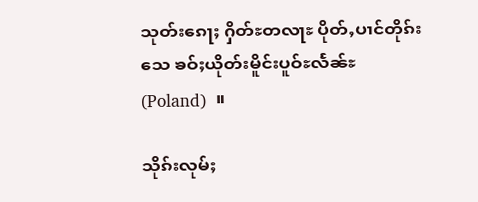သုတ်းၵေႃႈ ႁိတ်ႊတလႃႊ ပိုတ်ႇပၢင်တိုၵ်းသေ ၶဝ်ႈယိုတ်းမိူင်းပူဝ်ႊလႅၼ်ႊ (Poland)  ။

သိုၵ်းလုမ်ႈ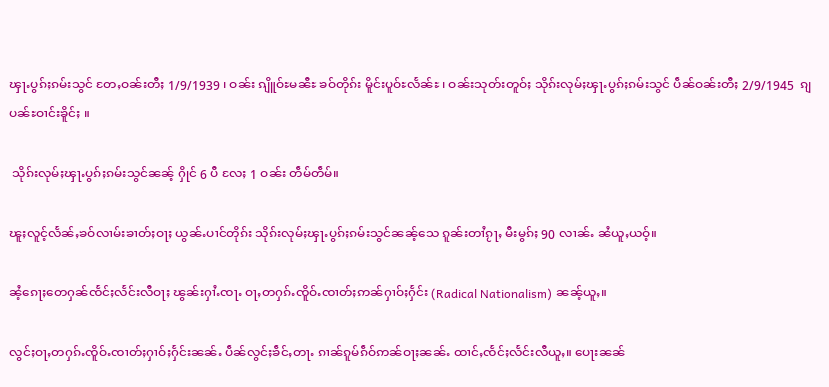ၾႃႉပွၵ်ႈၵမ်းသွင် တႄႇဝၼ်းတီႈ 1/9/1939 ၊ ဝၼ်း ၵျိူဝ်ႊမၼီႊ ၶဝ်တိုၵ်း မိူင်းပူဝ်ႊလႅၼ်ႊ ၊ ဝၼ်းသုတ်းတူဝ်ႈ သိုၵ်းလုမ်ႈၾႃႉပွၵ်ႈၵမ်းသွင် ပဵၼ်ဝၼ်းတီႈ 2/9/1945  ၵျပၼ်ႊဝၢင်းၶိူင်ႈ ။

 သိုၵ်းလုမ်ႈၾႃႉပွၵ်ႈၵမ်းသွင်ၼၼ့် ႁိုင် 6 ပီ လႄႈ 1 ဝၼ်း တဵမ်တဵမ်။

ၽူႈလူင့်လႅၼ်ႇၶဝ်လၢမ်းၶၢတ်ႈဝႃႈ ယွၼ်ႉပၢင်တိုၵ်း သိုၵ်းလုမ်ႈၾႃႉပွၵ်ႈၵမ်းသွင်ၼၼ့်သေ ၵူၼ်းတၢႆၵႂႃႇ မီးမွၵ်ႈ 90 လၢၼ်ႉ ၼႆယူႇယဝ့်။

ၼႆ့ၵေႃႈတေႁၼ်ၸႅင်ႈလႅင်းလီဝႃႈ ၽွၼ်းႁၢႆႉၸႃႉ ဝႃႇတႁၵ်ႉၸိူဝ်ႉၸၢတ်ႈဢၼ်ႁၢဝ်ႈႁႅင်း (Radical Nationalism) ၼၼ့်ယူႇ။

လွင်ႈဝႃႇတႁၵ်ႉၸိူဝ်ႉၸၢတ်ႈႁၢဝ်ႈႁႅင်းၼၼ်ႉ ပဵၼ်လွင်ႈၶဵင်ႇတႃႉ ၵၢၼ်ၵူမ်ၵဵဝ်ဢၼ်ဝႃႈၼၼ်ႉ ထၢင်ႇၸႅင်ႈလႅင်းလီယူႇ။ ပေႃးၼၼ်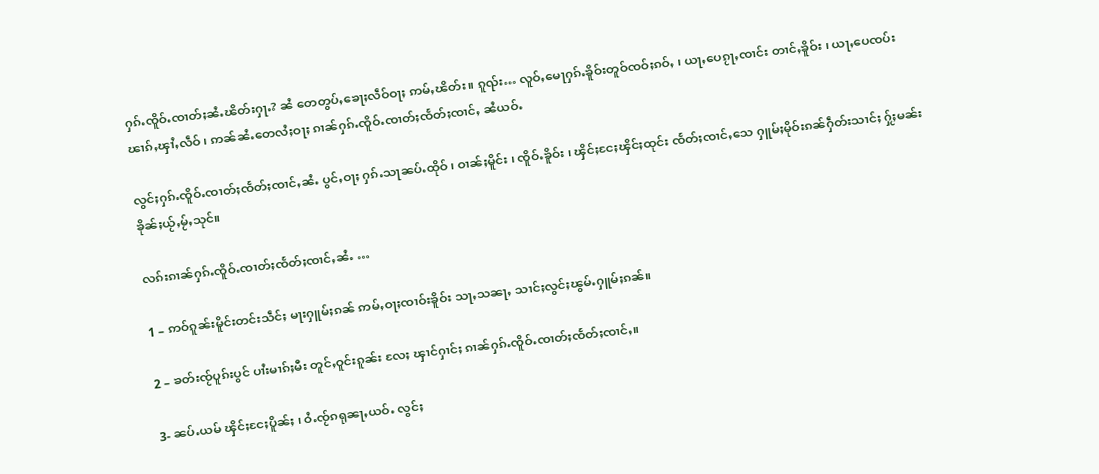ႁၵ်ႉၸိူဝ်ႉၸၢတ်ႈၼႆႉၽိတ်းႁႃႉ? ၼႆ တေတွပ်ႇၶေႃႈလဵဝ်ဝႃႈ ဢမ်ႇၽိတ်း။ ၵူၺ်း… လူဝ်ႇမေႃႁၵ်ႉၶိူဝ်းတူဝ်ၸဝ်ႈၵဝ်ႇ ၊ ယႃႇပေၵႂႃႇၸၢင်း တၢင်ႇၶိူဝ်း ၊ ယႃႇပေၸပ်းၽၢၵ်ႇၾၢႆႇလဵဝ် ၊ ဢၼ်ၼႆႉတေလႆႈဝႃႈ ၵၢၼ်ႁၵ်ႉၸိူဝ်ႉၸၢတ်ႈၸႅတ်ႈၸၢင်ႇ ၼႆယဝ်ႉ

လွင်ႈႁၵ်ႉၸိူဝ်ႉၸၢတ်ႈၸႅတ်ႈၸၢင်ႇၼႆႉ ပွင်ႇဝႃႈ ႁၵ်ႉသႃၼပ်ႉထိုဝ် ၊ ဝၢၼ်ႈမိူင်း ၊ ၸိူဝ်ႉၶိူဝ်း ၊ ၾိင်ႈငႄႈၾိင်ႈထုင်း ၸႅတ်ႈၸၢင်ႇသေ ႁူမ်ႈမိုဝ်းၵၼ်ႁဵတ်းသၢင်ႈ ႁႂ်ႈမၼ်းၶိုၼ်ႈယႂ်ႇမႂ်ႇသုင်။

လၵ်းၵၢၼ်ႁၵ်ႉၸိူဝ်ႉၸၢတ်ႈၸႅတ်ႈၸၢင်ႇၼႆႉ …

1 – ဢဝ်ၵူၼ်းမိူင်းတင်းသဵင်ႈ မႃးႁူမ်ႈၵၼ် ဢမ်ႇဝႃႈၸၢဝ်းၶိူဝ်း သႃႇသၼႃႇ သၢင်ႈလွင်ႈၽွမ်ႉႁူမ်ႈၵၼ်။

2 – ၶတ်းၸႂ်ပူၵ်းပွင် ပၢႆးမၢၵ်ႈမီး တူင်ႇဝူင်းၵူၼ်း လႄႈ ၾၢင်ႁၢင်ႈ ၵၢၼ်ႁၵ်ႉၸိူဝ်ႉၸၢတ်ႈၸႅတ်ႈၸၢင်ႇ။

3- ၼပ်ႉယမ် ၾိင်ႈငႄႈပိူၼ်ႈ ၊ ဝႆႉၸႂ်ၵရုၼႃႇယဝ်ႉ လွင်ႈ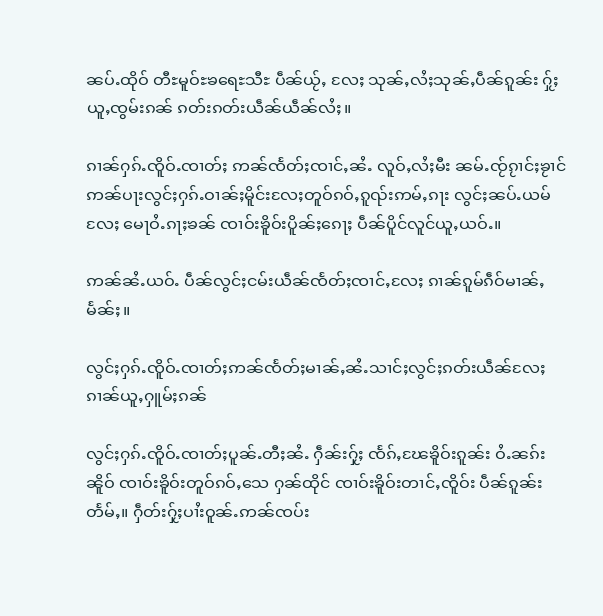ၼပ်ႉထိုဝ် တီႊမူဝ်ႊၶရေႊသီႊ ပဵၼ်ယႂ်ႇ လႄႈ သုၼ်ႇလႆႈသုၼ်ႇပဵၼ်ၵူၼ်း ႁႂ်ႈယူႇၸွမ်းၵၼ် ၵတ်းၵတ်းယဵၼ်ယဵၼ်လႆႈ။

ၵၢၼ်ႁၵ်ႉၸိူဝ်ႉၸၢတ်ႈ ဢၼ်ၸႅတ်ႈၸၢင်ႇၼႆႉ လူဝ်ႇလႆႈမီး ၼမ်ႉၸႂ်ၵႂၢင်ႈၶႂၢင် ဢၼ်ပႃးလွင်ႈႁၵ်ႉဝၢၼ်ႈမိူင်းလႄႈတူဝ်ၵဝ်ႇၵူၺ်းဢမ်ႇၵႃး လွင်ႈၼပ်ႉယမ် လႄႈ မေႃဝႆႉၵႃႈၶၼ် ၸၢဝ်းၶိူဝ်းပိူၼ်ႈၵေႃႈ ပဵၼ်ပိူင်လူင်ယူႇယဝ်ႉ။

ဢၼ်ၼႆႉယဝ်ႉ ပဵၼ်လွင်ႈငမ်းယဵၼ်ၸႅတ်ႈၸၢင်ႇလႄႈ ၵၢၼ်ၵူမ်ၵဵဝ်မၢၼ်ႇမႅၼ်ႈ။

လွင်ႈႁၵ်ႉၸိူဝ်ႉၸၢတ်ႈဢၼ်ၸႅတ်ႈမၢၼ်ႇၼႆႉသၢင်ႈလွင်ႈၵတ်းယဵၼ်လႄႈၵၢၼ်ယူႇႁူမ်ႈၵၼ်

လွင်ႈႁၵ်ႉၸိူဝ်ႉၸၢတ်ႈပူၼ်ႉတီႈၼႆႉ ႁဵၼ်းႁႂ်ႈ ၸႅၵ်ႇၽႄၶိူဝ်းၵူၼ်း ဝႆႉၼၵ်းၼိူဝ် ၸၢဝ်းၶိူဝ်းတူဝ်ၵဝ်ႇသေ ႁၼ်ထိုင် ၸၢဝ်းၶိူဝ်းတၢင်ႇၸိူဝ်း ပဵၼ်ၵူၼ်းတႅမ်ႇ။ ႁဵတ်းႁႂ်ႈပၢႆးဝူၼ်ႉဢၼ်ၸပ်း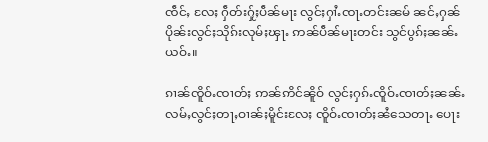ၸဵင်ႇ လႄႈ ႁဵတ်းႁႂ်ႈပဵၼ်မႃး လွင်ႈႁၢႆႉၸႃႉတင်းၼမ် ၼင်ႇႁၼ် ပိုၼ်းလွင်ႈသိုၵ်းလုမ်ႈၾႃႉ ဢၼ်ပဵၼ်မႃးတင်း သွင်ပွၵ်ႈၼၼ်ႉယဝ်ႉ။

ၵၢၼ်ၸိူဝ်ႉၸၢတ်ႈ ဢၼ်ဢိင်ၼိူဝ် လွင်ႈႁၵ်ႉၸိူဝ်ႉၸၢတ်ႈၼၼ်ႉ လမ်ႇလွင်ႈတႃႇဝၢၼ်ႈမိူင်းလႄႈ ၸိူဝ်ႉၸၢတ်ႈၼႆသေတႃႉ ပေႃး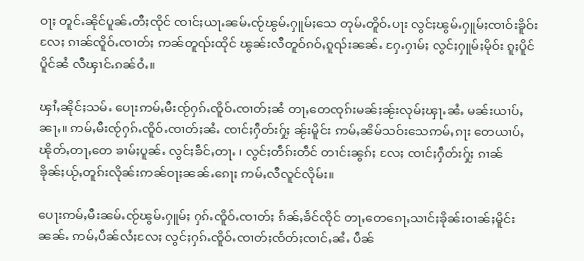ဝႃႈ တူင်ႉၼိုင်ပူၼ်ႉတီႈၸိုင် ၸၢင်ႈယႃႉၼမ်ႉၸႂ်ၽွမ်ႉႁူမ်ႈသေ တုမ်ႉတိူဝ်ႉပႃး လွင်ႈၽွမ်ႉႁူမ်ႈၸၢဝ်းၶိူဝ်း လႄႈ ၵၢၼ်ၸိူဝ်ႉၸၢတ်ႈ ဢၼ်တူၺ်းထိုင် ၽွၼ်းလီတူဝ်ၵဝ်ႇၵူၺ်းၼၼ်ႉ ႁႄႉႁၢမ်ႈ လွင်ႈႁူမ်ႈမိုဝ်း ၵူႈပိူင်ပိူင်ၼႆ လီၾၢင်ႉၵၼ်ဝႆႉ။

ၾၢႆႇၼိုင်ႈသမ်ႉ ပေႃးဢမ်ႇမီးၸႂ်ႁၵ်ႉၸိူဝ်ႉၸၢတ်ႈၼႆ တႃႇတေၸုၵ်းမၼ်ႈၼႂ်းလုမ်ႈၾႃႉၼႆႉ မၼ်းယၢပ်ႇၼႃႇ။ ဢမ်ႇမီးၸႂ်ႁၵ်ႉၸိူဝ်ႉၸၢတ်ႈၼႆႉ ၸၢင်ႈႁဵတ်းႁႂ်ႈ ၼႂ်းမိူင်း ဢမ်ႇၼိမ်သဝ်းသေဢမ်ႇၵႃး တေယၢပ်ႇၽိုတ်ႇတႃႇတေ ၶၢမ်ႈပူၼ်ႉ လွင်ႈၶဵင်ႇတႃႉ ၊ လွင်ႈတဵၵ်းတဵင် တၢင်းၼွၵ်ႈ လႄႈ ၸၢင်ႈႁဵတ်းႁႂ်ႈ ၵၢၼ်ၶိုၼ်ႈယႂ်ႇတူၵ်းလိုၼ်းဢၼ်ဝႃႈၼၼ်ႉၵေႃႈ ဢမ်ႇလီလူင်လိုမ်း။

ပေႃးဢမ်ႇမီးၼမ်ႉၸႂ်ၽွမ်ႉႁူမ်ႈ ႁၵ်ႉၸိူဝ်ႉၸၢတ်ႈ ၵႅၼ်ႇၶႅင်ၸိုင် တႃႇတေၵေႃႇသၢင်ႈၶိုၼ်းဝၢၼ်ႈမိူင်းၼၼ်ႉ ဢမ်ႇပဵၼ်လႆႈလႄႈ လွင်ႈႁၵ်ႉၸိူဝ်ႉၸၢတ်ႈၸႅတ်ႈၸၢင်ႇၼႆႉ ပဵၼ်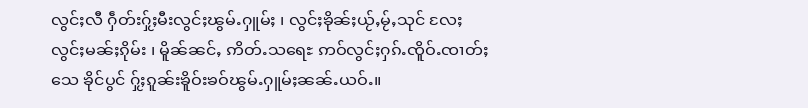လွင်ႈလီ ႁဵတ်းႁႂ်ႈမီးလွင်ႈၽွမ်ႉႁူမ်ႈ ၊ လွင်ႈၶိုၼ်ႈယႂ်ႇမႂ်ႇသုင် လႄႈ လွင်ႈမၼ်ႈၵိုမ်း ၊ မိူၼ်ၼင်ႇ ဢိတ်ႉသရေႊ ဢဝ်လွင်ႈႁၵ်ႉၸိူဝ်ႉၸၢတ်ႈသေ ၶိုင်ပွင် ႁႂ်ႈၵူၼ်းၶိူဝ်းၶဝ်ၽွမ်ႉႁူမ်ႈၼၼ်ႉယဝ်ႉ။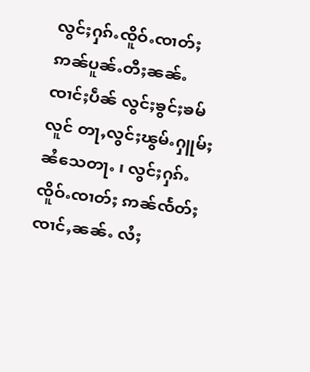လွင်ႈႁၵ်ႉၸိူဝ်ႉၸၢတ်ႈ ဢၼ်ပူၼ်ႉတီႈၼၼ်ႉ ၸၢင်ႈပဵၼ် လွင်ႈၶွင်ႈၶမ်လူင် တႃႇလွင်ႈၽွမ်ႉႁူမ်ႈ ၼႆသေတႃႉ ၊ လွင်ႈႁၵ်ႉၸိူဝ်ႉၸၢတ်ႈ ဢၼ်ၸႅတ်ႈၸၢင်ႇၼၼ်ႉ လႆႈ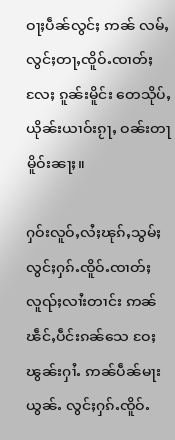ဝႃႈပဵၼ်လွင်ႈ ဢၼ် လမ်ႇလွင်ႈတႃႇၸိူဝ်ႉၸၢတ်ႈ လႄႈ ၵူၼ်းမိူင်း တေသိုပ်ႇယိုၼ်းယၢဝ်းၵႂႃႇ ဝၼ်းတႃမိူဝ်းၼႃႈ။

ႁဝ်းလူဝ်ႇလႆႈၽုၵ်ႇသွမ်ႈ လွင်ႈႁၵ်ႉၸိူဝ်ႉၸၢတ်ႈ လူၺ်ႈလၢႆးတၢင်း ဢၼ်ၽဵင်ႇပဵင်းၵၼ်သေ ဝႄႈၽွၼ်းႁၢႆႉ ဢၼ်ပဵၼ်မႃးယွၼ်ႉ လွင်ႈႁၵ်ႉၸိူဝ်ႉ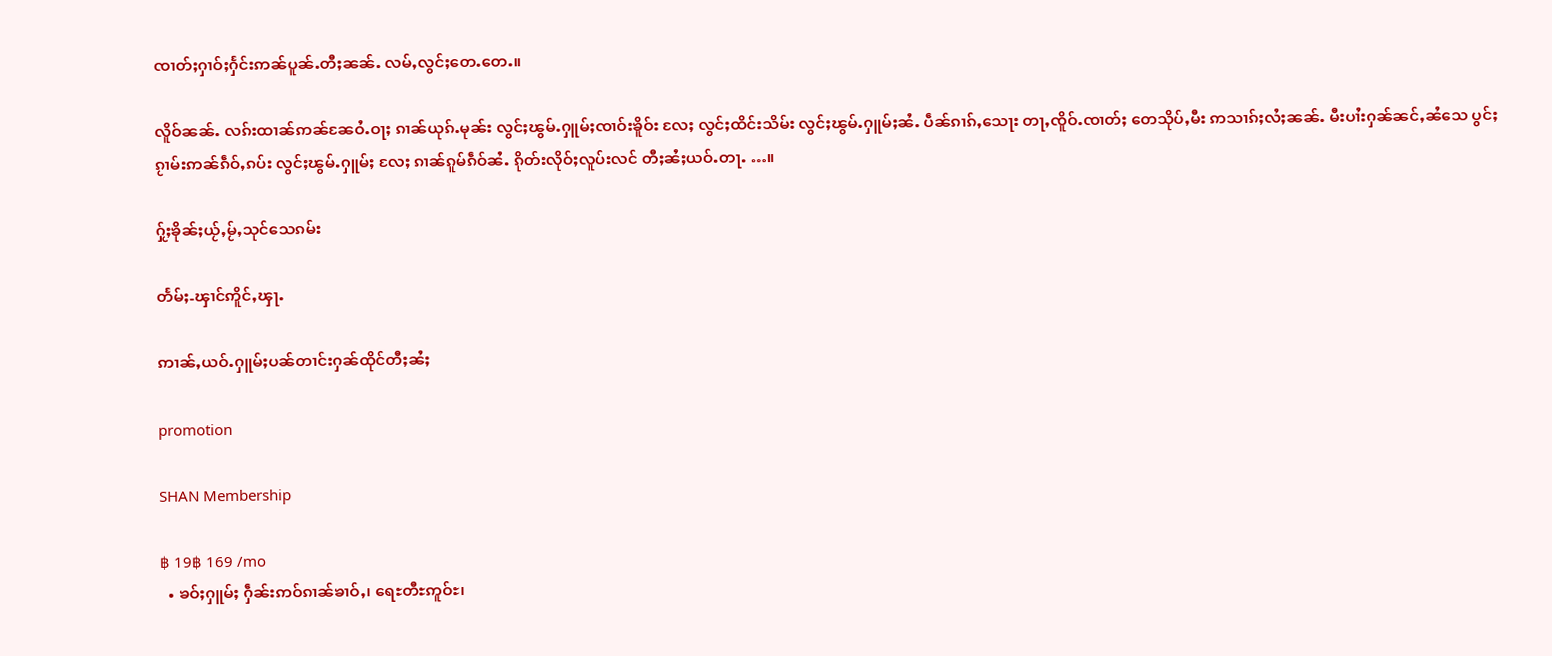ၸၢတ်ႈႁၢဝ်ႈႁႅင်းဢၼ်ပူၼ်ႉတီႈၼၼ်ႉ လမ်ႇလွင်ႈတေႉတေႉ။

လိူဝ်ၼၼ်ႉ လၵ်းထၢၼ်ဢၼ်ၼႄဝႆႉဝႃႈ ၵၢၼ်ယုၵ်ႉမုၼ်း လွင်ႈၽွမ်ႉႁူမ်ႈၸၢဝ်းၶိူဝ်း လႄႈ လွင်ႈထိင်းသိမ်း လွင်ႈၽွမ်ႉႁူမ်ႈၼႆႉ ပဵၼ်ၵၢၵ်ႇသေႃး တႃႇၸိူဝ်ႉၸၢတ်ႈ တေသိုပ်ႇမီး ဢသၢၵ်ႈလႆႈၼၼ်ႉ မီးပၢႆးႁၼ်ၼင်ႇၼႆသေ ပွင်ႈၵႂၢမ်းဢၼ်ၵဵဝ်ႇၵပ်း လွင်ႈၽွမ်ႉႁူမ်ႈ လႄႈ ၵၢၼ်ၵူမ်ၵဵဝ်ၼႆႉ ၵိုတ်းလိုဝ်ႈလူပ်းလင် တီႈၼႆႈယဝ်ႉတႃႉ …။

ႁႂ်ႈၶိုၼ်ႈယႂ်ႇမႂ်ႇသုင်သေၵမ်း

တႅမ်ႈ-ၾၢင်ဢိူင်ႇၾႃႉ

ဢၢၼ်ႇယဝ်ႉႁူမ်ႈပၼ်တၢင်းႁၼ်ထိုင်တီႈၼႆႈ

promotion

SHAN Membership

฿ 19฿ 169 /mo
  • ၶဝ်ႈႁူမ်ႈ ႁဵၼ်းဢဝ်ၵၢၼ်ၶၢဝ်ႇ၊ ရေႊတီႊဢူဝ်ႊ၊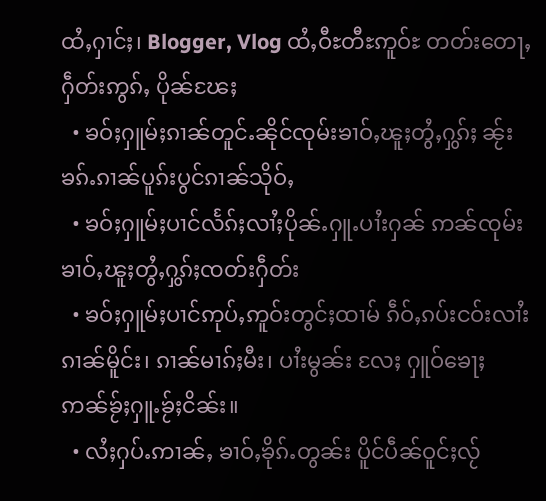ထႆႇႁၢင်ႈ၊ Blogger, Vlog ထႆႇဝီႊတီႊဢူဝ်ႊ တတ်းတေႃႇ ႁဵတ်းဢွၵ်ႇ ပိုၼ်ၽႄႈ
  • ၶဝ်ႈႁူမ်ႈၵၢၼ်တူင်ႉၼိုင်ၸုမ်းၶၢဝ်ႇၽူႈတွႆႇႁွၵ်ႈ ၼႂ်းၶၵ်ႉၵၢၼ်ပူၵ်းပွင်ၵၢၼ်သိုဝ်ႇ
  • ၶဝ်ႈႁူမ်ႈပၢင်လႅၵ်ႈလၢႆႈပိုၼ်ႉႁူႉပၢႆးႁၼ် ဢၼ်ၸုမ်းၶၢဝ်ႇၽူႈတွႆႇႁွၵ်ႈၸတ်းႁဵတ်း
  • ၶဝ်ႈႁူမ်ႈပၢင်ဢုပ်ႇဢူဝ်းတွင်ႈထၢမ် ၵဵဝ်ႇၵပ်းငဝ်းလၢႆးၵၢၼ်မိူင်း၊ ၵၢၼ်မၢၵ်ႈမီး၊ ပၢႆးမွၼ်း လႄႈ ႁူဝ်ၶေႃႈ ဢၼ်ၶႂ်ႈႁူႉၶႂ်ႈငိၼ်း။
  • လႆႈႁပ်ႉဢၢၼ်ႇ ၶၢဝ်ႇၶိုၵ်ႉတွၼ်း ပိူင်ပဵၼ်ဝူင်ႈလႂ်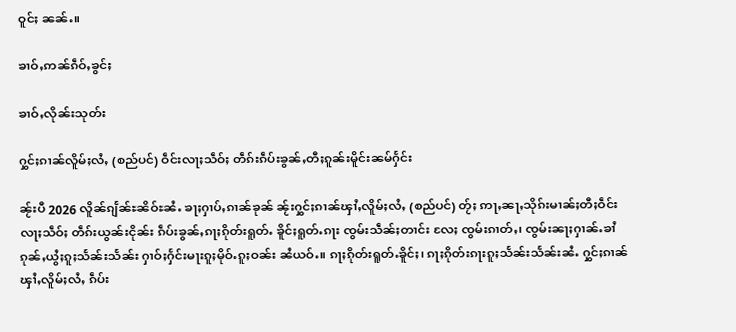ဝူင်ႈ ၼၼ်ႉ။

ၶၢဝ်ႇဢၼ်ၵဵဝ်ႇၶွင်ႈ

ၶၢဝ်ႇလိုၼ်းသုတ်း

ႁွင်ႈၵၢၼ်လိူမ်ႈလႆႇ (စည်ပင်) ဝဵင်းလႃႈသဵဝ်ႈ တဵၵ်းၵဵပ်းၶွၼ်ႇတီႈၵူၼ်းမိူင်းၼမ်ႁႅင်း

ၼႂ်းပီ 2026 လိူၼ်ၵျႅၼ်ႊၼိဝ်ႊၼႆႉ ၶႃႈႁၢပ်ႇၵၢၼ်ၶုၼ် ၼႂ်းႁွင်ႈၵၢၼ်ၾၢႆႇလိူမ်ႈလႆႇ (စည်ပင်) တႂ်ႈ ဢႃႇၼႃႇသိုၵ်းမၢၼ်ႈတီႈဝဵင်းလႃႈသဵဝ်ႈ တဵၵ်းယွၼ်းငိုၼ်း ၵဵပ်းၶွၼ်ႇၵႃႈၵိုတ်းရူတ်ႉ ၶိူင်ႈရူတ်ႉၵႃး ၸွမ်းသဵၼ်ႈတၢင်း လႄႈ ၸွမ်းၵၢတ်ႇ၊ ၸွမ်းၼႃႈႁၢၼ်ႉၶၢႆၵုၼ်ႇယွႆႈၵူႈသႅၼ်းသႅၼ်း ႁၢဝ်ႈႁႅင်းမႃးၵူႈမိုဝ်ႉၵူႈဝၼ်း ၼႆယဝ်ႉ။ ၵႃႈၵိုတ်းရူတ်ႉၶိူင်ႈ၊ ၵႃႈၵိုတ်းၵႃးၵူႈသႅၼ်းသႅၼ်းၼႆႉ ႁွင်ႈၵၢၼ်ၾၢႆႇလိူမ်ႈလႆႇ ၵဵပ်း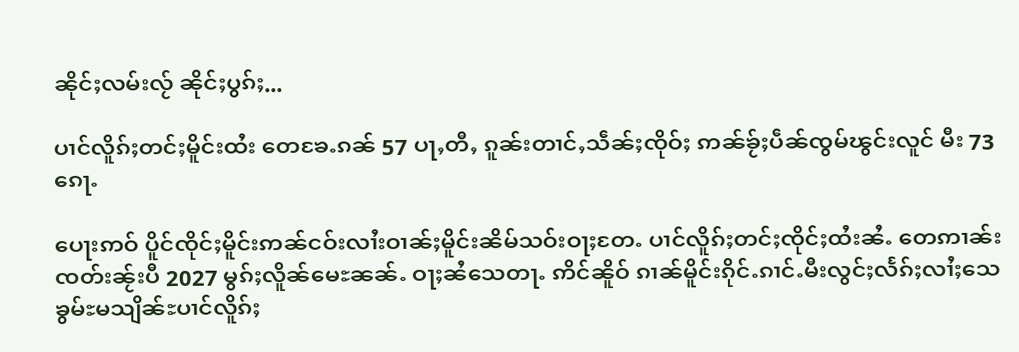ၼိုင်ႈလမ်းလႂ် ၼိုင်ႈပွၵ်ႈ...

ပၢင်လိူၵ်ႈတင်ႈမိူင်းထႆး တေၶႄႉၵၼ် 57 ပႃႇတီႇ ၵူၼ်းတၢင်ႇသဵၼ်ႈၸိုဝ်ႈ ဢၼ်ၶႂ်ႈပဵၼ်ၸွမ်ၽွင်းလူင် မီး 73 ၵေႃႉ

ပေႃးဢဝ် ပိူင်ၸိုင်ႈမိူင်းဢၼ်ငဝ်းလၢႆးဝၢၼ်ႈမိူင်းၼိမ်သဝ်းဝႃႈတႄႉ ပၢင်လိူၵ်ႈတင်ႈၸိုင်ႈထႆးၼႆႉ တေဢၢၼ်းၸတ်းၼႂ်းပီ 2027 မွၵ်ႈလိူၼ်မေႊၼၼ်ႉ ဝႃႈၼႆသေတႃႉ ဢိင်ၼိူဝ် ၵၢၼ်မိူင်းၵိုင်ႉၵၢင်ႉမီးလွင်ႈလႅၵ်ႈလၢႆႈသေ ၶွမ်ႊမသျိၼ်ႊပၢင်လိူၵ်ႈ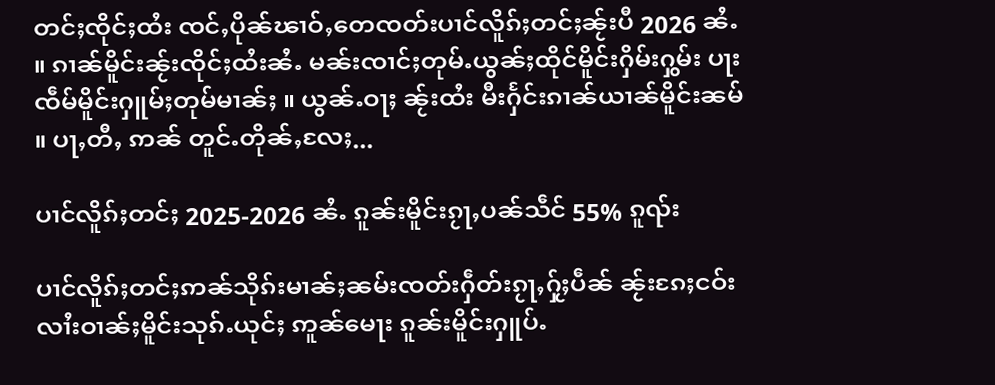တင်ႈၸိုင်ႈထႆး ၸင်ႇပိုၼ်ၽၢဝ်ႇတေၸတ်းပၢင်လိူၵ်ႈတင်ႈၼႂ်းပီ 2026 ၼႆႉ ။ ၵၢၼ်မိူင်းၼႂ်းၸိုင်ႈထႆးၼႆႉ မၼ်းၸၢင်ႈတုမ်ႉယွၼ်ႈထိုင်မိူင်းႁိမ်းႁွမ်း ပႃးၸဵမ်မိူင်းႁူမ်ႈတုမ်မၢၼ်ႈ ။ ယွၼ်ႉဝႃႈ ၼႂ်းထႆး မီးႁႅင်းၵၢၼ်ယၢၼ်မိူင်းၼမ် ။ ပႃႇတီႇ ဢၼ် တူင်ႉတိုၼ်ႇလႄႈ...

ပၢင်လိူၵ်ႈတင်ႈ 2025-2026 ၼႆႉ ၵူၼ်းမိူင်းၵႂႃႇပၼ်သဵင် 55% ၵူၺ်း

ပၢင်လိူၵ်ႈတင်ႈဢၼ်သိုၵ်းမၢၼ်ႈၼမ်းၸတ်းႁဵတ်းၵႂႃႇႁႂ်ႈပဵၼ် ၼႂ်းၵႄႈငဝ်းလၢႆးဝၢၼ်ႈမိူင်းသုၵ်ႉယုင်ႈ ဢူၼ်မေႃး ၵူၼ်းမိူင်းႁူပ်ႉ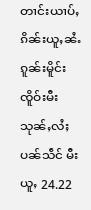တၢင်းယၢပ်ႇၵိၼ်းယူႇၼႆႉ ၵူၼ်းမိူင်းၸိူဝ်းမီးသုၼ်ႇလႆႈပၼ်သဵင် မီးယူႇ 24.22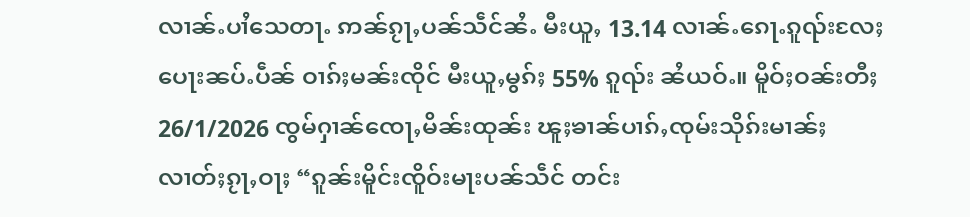လၢၼ်ႉပၢႆသေတႃႉ ဢၼ်ၵႂႃႇပၼ်သဵင်ၼႆႉ မီးယူႇ 13.14 လၢၼ်ႉၵေႃႉၵူၺ်းလႄႈ ပေႃးၼပ်ႉပဵၼ် ဝၢၵ်ႈမၼ်းၸိုင် မီးယူႇမွၵ်ႈ 55% ၵူၺ်း ၼႆယဝ်ႉ။ မိူဝ်ႈဝၼ်းတီႈ 26/1/2026 ၸွမ်ႁၢၼ်ၸေႃႇမိၼ်းထုၼ်း ၽူႈၶၢၼ်ပၢၵ်ႇၸုမ်းသိုၵ်းမၢၼ်ႈ လၢတ်ႈၵႂႃႇဝႃႈ “ၵူၼ်းမိူင်းၸိူဝ်းမႃးပၼ်သဵင် တင်း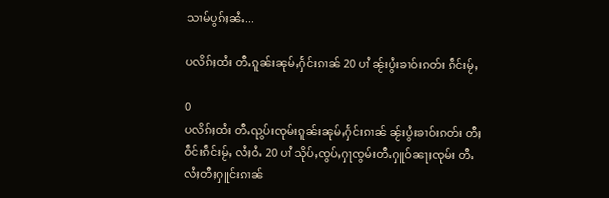သၢမ်ပွၵ်ႈၼႆႉ...

ပလိၵ်ႈထႆး တီႉၵူၼ်းၼုမ်ႇႁႅင်းၵၢၼ် 20 ပၢႆ ၼႂ်းပွႆးၶၢဝ်းၵတ်း ၵဵင်းမႂ်ႇ

0
ပလိၵ်ႈထႆး တီႉၺွပ်းၸုမ်းၵူၼ်းၼုမ်ႇႁႅင်းၵၢၼ် ၼႂ်းပွႆးၶၢဝ်းၵတ်း တီႈဝဵင်းၵဵင်းမႂ်ႇ လႆႈဝႆႉ 20 ပၢႆ သိုပ်ႇၸွပ်ႇႁႃၸွမ်းတီႉႁူဝ်ၼႃႈၸုမ်း တီႉလႆႈတီႈႁူင်းၵၢၼ်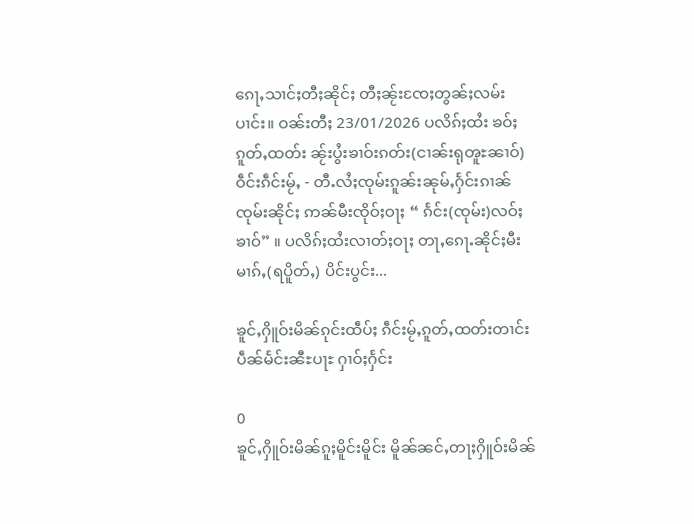ၵေႃႇသၢင်ႈတီႈၼိုင်ႈ တီႈၼႂ်းၸႄႈတွၼ်ႈလမ်းပၢင်း။ ဝၼ်းတီႈ 23/01/2026 ပလိၵ်ႈထႆး ၶဝ်ႈၵူတ်ႇထတ်း ၼႂ်းပွႆးၶၢဝ်းၵတ်း(ငၢၼ်းရုၻူႊၼၢဝ်) ဝဵင်းၵဵင်းမႂ်ႇ - တီႉလႆႈၸုမ်းၵူၼ်းၼုမ်ႇႁႅင်းၵၢၼ်ၸုမ်းၼိုင်ႈ ဢၼ်မီးၸိုဝ်ႈဝႃႈ “ ၵႅင်း(ၸုမ်း)လဝ်ႈၶၢဝ်” ။ ပလိၵ်ႈထႆးလၢတ်ႈဝႃႈ တႃႇၵေႃႉၼိုင်ႈမီးမၢၵ်ႇ(ရပိူတ်ႇ) ပိင်းပွင်း...

ၶူင်ႇႁိူဝ်းမိၼ်ၵုင်းထဵပ်ႈ ၵဵင်းမႂ်ႇၵူတ်ႇထတ်းတၢင်းပဵၼ်မႅင်းၼီႊပႃႊ ႁၢဝ်ႈႁႅင်း

0
ၶူင်ႇႁိူဝ်းမိၼ်ၵူႈမိူင်းမိူင်း မိူၼ်ၼင်ႇတႃႈႁိူဝ်းမိၼ်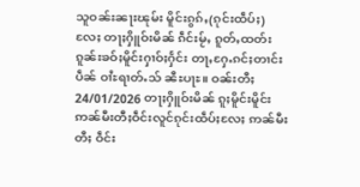သူဝၼ်းၼႃးၽုမ်း မိူင်းၵွၵ်ႇ(ၵုင်းထဵပ်ႈ) လႄႈ တႃႈႁိူဝ်းမိၼ် ၵဵင်းမႂ်ႇ ၵူတ်ႇထတ်းၵူၼ်းၶဝ်ႈမိူင်းႁၢဝ်ႈႁႅင်း တႃႇႁႄႉၵင်ႈတၢင်းပဵၼ် ဝၢႆႊရၢတ်ႉသ် ၼီႊပႃႊ။ ဝၼ်းတီႈ 24/01/2026 တႃႈႁိူဝ်းမိၼ် ၵူႈမိူင်းမိူင်း ဢၼ်မီးတီႈဝဵင်းလူင်ၵုင်းထဵပ်ႈလႄႈ ဢၼ်မီးတီႈ ဝဵင်း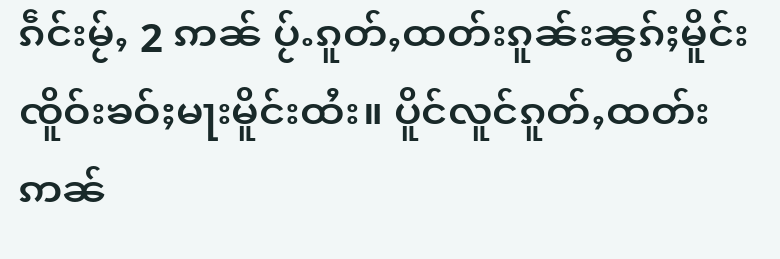ၵဵင်းမႂ်ႇ 2 ဢၼ် ပႂ်ႉၵူတ်ႇထတ်းၵူၼ်းၼွၵ်ႈမိူင်းၸိူဝ်းၶဝ်ႈမႃးမိူင်းထႆး။ ပိူင်လူင်ၵူတ်ႇထတ်း ဢၼ်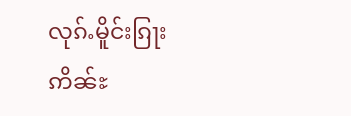လုၵ်ႉမိူင်းၵြႃးဢိၼ်ႊ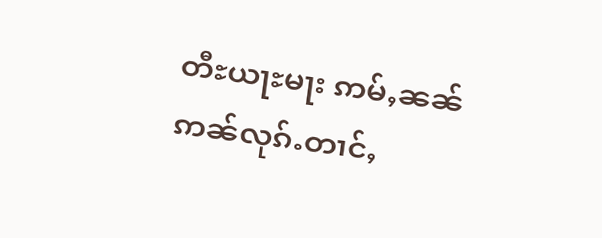တီႊယႃႊမႃး ဢမ်ႇၼၼ် ဢၼ်လုၵ်ႉတၢင်ႇ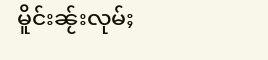မိူင်းၼႂ်းလုမ်ႈ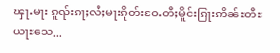ၾႃႉမႃး ၵူၺ်းၵႃႈလႆႈမႃးၵိုတ်းဝႄႉတီႈမိူင်းၵြႃးဢိၼ်ႊတီႊယႃႊသေ...